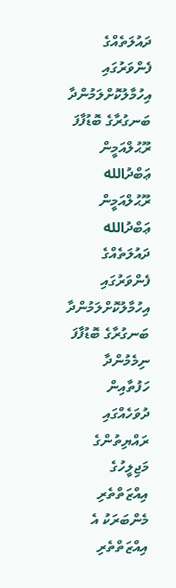ދައުލަތެއްގެ ފެންވަރުގައި އިހުމާލުކޮށްލަމުންދާ ބަނގުރާގެ ބޮޑުފާފަ
ރޫޙުލްއަމީން ޢަބްދުالله
ރޫޙުލްއަމީން ޢަބްދުالله
ދައުލަތެއްގެ ފެންވަރުގައި އިހުމާލުކޮށްލަމުންދާ ބަނގުރާގެ ބޮޑުފާފަ
ނިމެމުންދާ ހަފުތާއިން ދުވަހެއްގައި ރައްޔިތުންގެ މަޖިލީހުގެ އިއްޒަތްތެރި މެންބަރަކު އެ އިއްޒަތްތެރި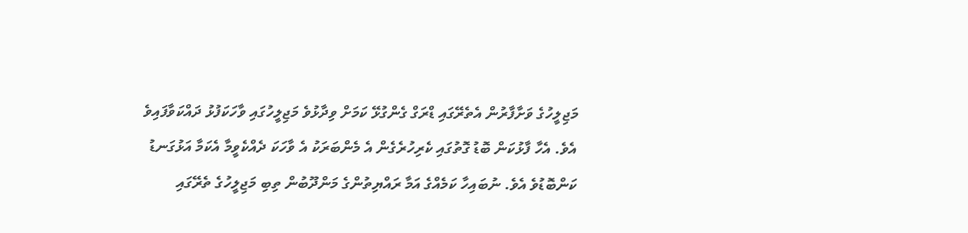މަޖިލީހުގެ ވަށާފާރުން އެތެރޭގައި ޑްރަގް ގެންގުޅޭ ކަމަށް ވިދާޅުވެ މަޖިލީހުގައި ވާހަކަފުޅު ދައްކަވާފައިވެ އެވެ. އެހާ ފާޅުކަން ބޮޑު ގޮތުގައި ކެރިހުރެގެން އެ މެންބަރަކު އެ ވާހަކަ ދެއްކެވީމާ އެކަމާ އަޅުގަނޑު ކަންބޮޑުވެ އެވެ. ނުބައިހާ ކަމެއްގެ އަމާ ރައްޔިތުންގެ މަންދޫބުން ތިބި މަޖިލީހުގެ ތެރޭގައި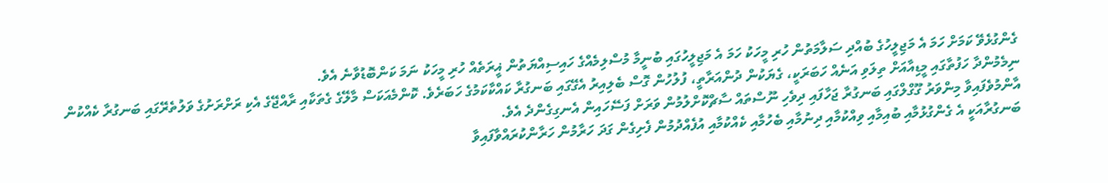ގެންގުޅެވޭ ކަމަށް ހަމަ އެ މަޖިލީހުގެ ބުއްދި ސަލާމަތުން ހުރި މީހަކު ހަމަ އެ މަޖިލީހުގައި ބުނީމާ މުސްލިމެއްގެ ހައިސިއްޔަތުން ޣީރަތެއް ހުރި މީހަކު ނަމަ ކަންބޮޑުވާނެ އެވެ.
ނިމެމުންދާ ހަފުތާގައި މީޑިއާއަށް ތިލަވި އަނެއް ހަބަރަކީ، ގެޔަކުން ދުންއަރާތީ، ފުލުހުން ގޮސް ބެލިއިރު އެގޭގައި ބަނގުރާ ކައްކާކަމުގެ ހަބަރެވެ. ކޮންމެއަކަސް މާލޭގެ ގެތަކާއި ރާއްޖޭގެ އެކި ރަށްރަށުގެ ވަލުތެރޭގައި ބަނގުރާ ކެއްކުން އާންމުވެފައިވާ މިންވަރު ގޫގްލްގައި ބަނގުރާ ޖަހާފައި ދިވެހި ނޫސްތައް ސާޗްކޮށްލުމުން ވަރަށް ފަސޭހައިން އެނގިގެންދެ އެވެ.
ބަނގުރާއަކީ އެ ގެންގުޅުމާއި ބުއިމާއި ވިއްކުމާއި ދިނުމާއި ބެހުމާއި ކެއްކުމާއި އުފެއްދުމުން ފެށިގެން ގަދަ ހަރާމުން ހަރާންކުރައްވާފައިވާ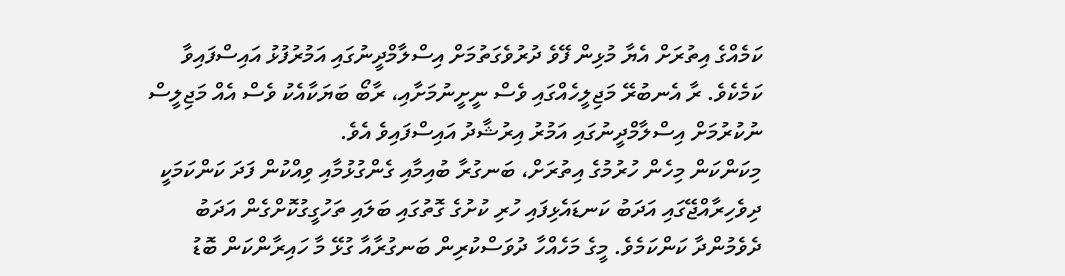ކަމެއްގެ އިތުރަށް އެޔާ މުޅިން ފޭވެ ދުރުވެގަތުމަށް އިސްލާމްދީނުގައި އަމުރުފުޅު އައިސްފައިވާ ކަމެކެވެ. ރާ އެނބުރޭ މަޖިލީހެއްގައި ވެސް ނީށީނުމަށާއި، ރާބޯ ބަޔަކާއެކު ވެސް އެއް މަޖިލީސް ނުކުރުމަށް އިސްލާމްދީނުގައި އަމުރު އިރުޝާދު އައިސްފައިވެ އެވެ.
މިކަންކަން މިހެން ހުރުމުގެ އިތުރަށް، ބަނގުރާ ބުއިމާއި ގެންގުޅުމާއި ވިއްކުން ފަދަ ކަންކަމަކީ ދިވެހިރާއްޖޭގައި އަދަބު ކަނޑައެޅިފައި ހުރި ކުށުގެ ގޮތުގައި ބަލައި ތަހުގީގުކޮށްގެން އަދަބު ދެވެމުންދާ ކަންކަމެވެ. މީގެ މަހެއްހާ ދުވަސްކުރިން ބަނގުރާއާ ގުޅޭ މާ ހައިރާންކަން ބޮޑު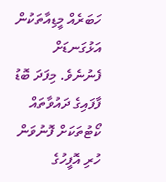ހަބަރެއް މީޑިއާތަކުން އަޅުގަނޑަށް ފެނުނެވެ. މިފަދަ ބޮޑު ފާފައިގެ ދައުވާތައް ކޯޓުތަކަށް ފޮނުވަން ހުރި އޮފީހުގެ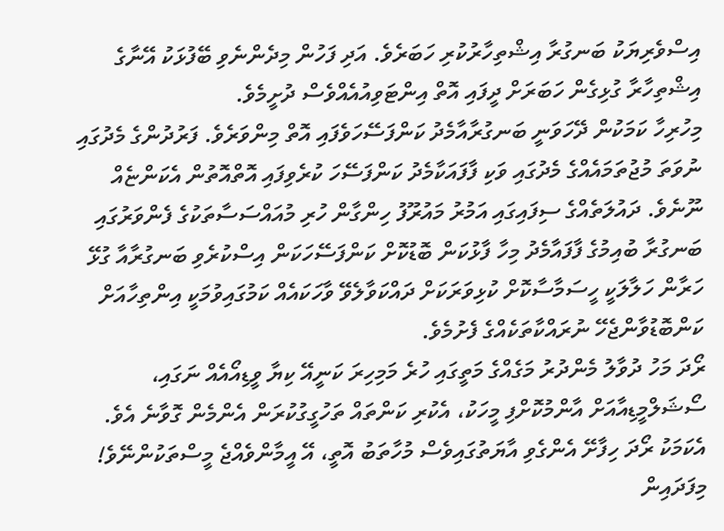އިސްވެރިޔަކު ބަނގުރާ އިޝްތިހާރުކުރި ހަބަރެވެ. އަދި ފަހުން މިދެންނެވި ބޭފުޅަކު އޭނާގެ އިޝްތިހާރާ ގުޅިގެން ހަބަރަށް ދީފައި އޮތް އިންޓަވިއުއެއްވެސް ދުށީމެވެ.
މިހުރިހާ ކަމަކުން ދޭހަވަނީ ބަނގުރާއާމެދު ކަންފަސޭހަވެފައި އޮތް މިންވަރެވެ. ފަރުދުންގެ މެދުގައި ނުވަތަ މުޖުތަމައެއްގެ މެދުގައި ވަކި ފާފައަކާމެދު ކަންފަސޭހަ ކުރެވިފައި އޮތްއޮތުން އެކަންޏެއް ނޫނެވެ. ދައުލަތެއްގެ ސިފައިގައި އަމުރު މައުރޫފު ހިންގާން ހުރި މުއައްސަސާތަކުގެ ފެންވަރުގައި ބަނގުރާ ބުއިމުގެ ފާފައާމެދު މިހާ ފާޅުކަން ބޮޑުކޮށް ކަންފަސޭހަކަން އިސްކުރެވި ބަނގުރާއާ ގުޅޭ ހަރާން ހަލާލަކީ ހީސަމާސާކޮށް ކުޅިވަރަކަށް ދައްކަވާލެވޭ ވާހަކައެއް ކަމުގައިވުމަކީ އިންތިހާއަށް ކަންބޮޑުވާންޖެހޭ ނުރައްކާތަކެއްގެ ފެށުމެވެ.
ރޯދަ މަހު ދުވާލު މެންދުރު މަގެއްގެ މަތީގައި ހުރެ މަމިހިރަ ކަނީއޭ ކިޔާ ވީޑިއޯއެއް ނަގައި، ސޯޝަލްމީޑިއާއަށް އާންމުކޮށްފި މީހަކު، އެކުރި ކަންތައް ތަހުގީގުކުރަން އެންމެން ގޮވާނެ އެވެ. އެކަމަކު ރޯދަ ހިފާށޭ އެންގެވި އާޔަތުގައިވެސް މުހާތަބު އޮތީ، އޭ އީމާންވެއްޖެ މީސްތަކުންނޭވެ! މިފަދައިން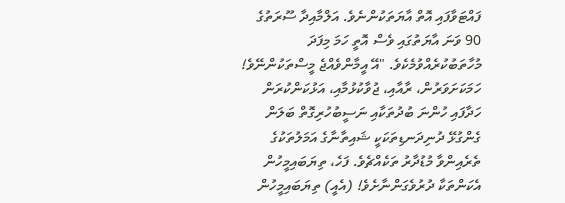ފައްޓަވާފައި އޮތް އާޔަތަކުންނެވެ. އަލްމާއިދާ ސޫރަތުގެ 90 ވަނަ އާޔަތުގައި ވެސް އޮތީ ހަމަ މިފަދަ މުހާތަބުކުރެއްވުމެކެވެ. "އޭ އީމާންވެއްޖެ މީސްތަކުންނޭވެ! ހަމަކަށަވަރުން، ރާއާއި، ޖުވާކުޅުމާއި، އަޅުކަންކުރަން ހަދާފައި ހުންނަ ބުދުތަކާއި ނަސީބުހުރިގޮތް ބަލަން ގެންގުޅޭ ދުނިދަނޑިތަކަކީ ޝައިތާނާގެ އަމަލުތަކުގެ ތެރެއިންވާ މުޑުދާރު ތަކެއްޗެވެ. ފަހެ، ތިޔަބައިމީހުން އެކަންތަކާ ދުރުވެގަންނާށެވެ! (އެއީ) ތިޔަބައިމީހުން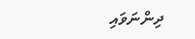ދިންނަވައި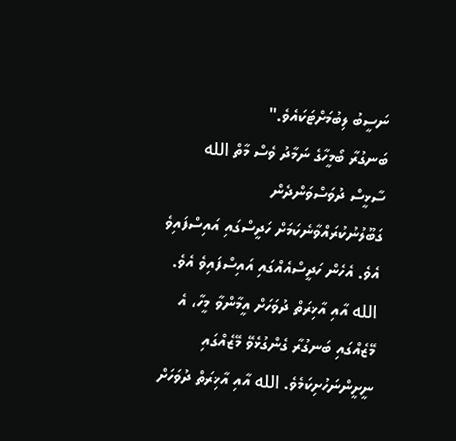ނަސީބު ލިބުމަށްޓަކައެވެ."
ބަނގުރާ ބޯމީހާގެ ނަމާދު ވެސް މާތް الله ސާޅީސް ދުވަސްވަންދެން ގަބޫލުނުކުރައްވާނެކަމަށް ހަދީސްގައި އައިސްފައިވެ އެވެ. އެހެން ހަދީސްއެއްގައި އައިސްފައިވެ އެވެ. الله އާއި އާޚިރަތް ދުވަހަށް އީމާންވާ މީހާ، އެ މޭޒެއްގައި ބަނގުރާ ގެންގުޅެވޭ މޭޒެއްގައި ނީށީންނަހުށިކަމެވެ. الله އާއި އާޚިރަތް ދުވަހަށް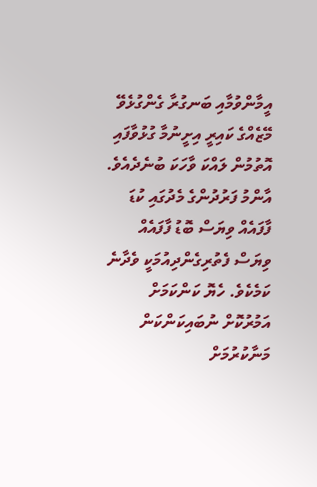އީމާންވުމާއި ބަނގުރާ ގެންގުޅެވޭ މޭޒެއްގެ ކައިރީ އިށީނުމާ ގުޅުވާފައި އޮތުމުން ލައްކަ ވާހަކަ ބުނެދެއެވެ.
އާންމު ފަރުދުންގެ މެދުގައި ކުޑަ ފާފައެއް ވިޔަސް ބޮޑު ފާފައެއް ވިޔަސް ފެތުރިގެންދިއުމަކީ ވެދާނެ ކަމެކެވެ. ހެޔޮ ކަންކަމަށް އަމުރުކޮށް ނުބައިކަންކަން މަނާކުރުމަށް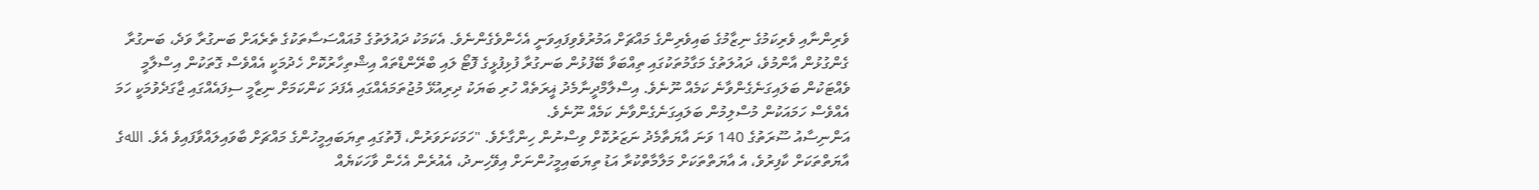ވެރިންނާއި ވެރިކަމުގެ ނިޒާމުގެ ބައިވެރިންގެ މައްޗަށް އަމުރުވެވިފައިވަނީ އެހެންވެގެންނެވެ. އެކަމަކު ދައުލަތުގެ މުއައްސަސާތަކުގެ ތެރެއަށް ބަނގުރާ ވަދެ، ބަނގުރާ ގެންގުޅުން އާންމުވެ، ދައުލަތުގެ މަގާމުތަކުގައި ތިއްބަވާ ބޭފުޅުން ބަނގުރާ ފުޅިފުޅީގެ ފޮޓޯ ލައި ބްރޭންޑްތައް އިޝްތިހާރުކޮށް ހެދުމަކީ އެއްވެސް ގޮތަކުން އިސްލާމީ ވެއްޓަކުން ބަލައިގަނެގެންވާނެ ކަމެއް ނޫނެވެ. އިސްލާމްދީނާމެދު ޣީރަތެއް ހުރި ބަޔަކު ދިރިއުޅޭ މުޖުތަމައެއްގައި އެފަދަ ކަންކަމަށް ނިޒާމީ ސިފައެއްގައި ޖާގަދެވުމަކީ ހަމަ އެއްވެސް ހަމައަކުން މުސްލިމުން ބަލައިގަނެގެންވާނެ ކަމެއް ނޫނެވެ.
އަންނިސާއު ސޫރަތުގެ 140 ވަނަ އާޔަތާމެދު ނަޒަރުކޮށް ވިސްނުން ހިންގާށެވެ. "ހަމަކަށަވަރުން، ފޮތުގައި ތިޔަބައިމީހުންގެ މައްޗަށް ބާވައިލައްވާފައިވެ އެވެ. اللهގެ އާޔަތްތަކަށް ކާފިރުވެ، އެ އާޔަތްތަކަށް މަލާމާތްކުރާ އަޑު ތިޔަބައިމީހުންނަށް އިވޭހިނދު، އެއުރެން އެހެން ވާހަކަޔެއް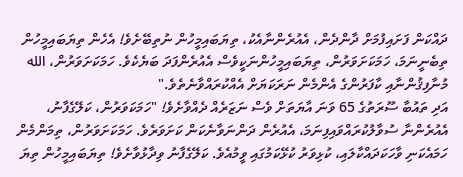ދައްކަން ފަށައިފުމަށް ދާންދެން، އެއުރެންނާއެކު، ތިޔަބައިމީހުން ނުތިބޭށެވެ! އެހެން ތިޔަބައިމީހުން ތިބެނީނަމަ، ހަމަކަށަވަރުން، ތިޔަބައިމީހުންނަކީވެސް އެއުރެންފަދަ ބަޔެކެވެ. ހަމަކަށަވަރުން، الله މުނާފިޤުންނާއި ކާފަރުންގެ އެންމެން ނަރަކަޔަށް އެއްކުރައްވާނެތެވެ."
އަދި ތައުބާ ސޫރަތުގެ 65 ވަނަ އާޔަތަށް ވެސް ނަޒަރެއް ދެއްވާށެވެ! "ހަމަކަވަރުން، ކަލޭގެފާނު، އެއުރެންނާ ސުވާލުކުރައްވައިފިނަމަ، އެއުރެން ދަންނަވާނެކަން ކަށަވަރެވެ. ހަމަކަށަވަރުން، ތިމަންމެން ހަމައެކަނި ވާހަކަދައްކާލައި، ކުޅިވަރު ކުޅޭކަމުގައި ވީމުއެވެ. ކަލޭގެފާނު ވިދާޅުވާށެވެ! ތިޔަބައިމީހުން ތިޔަ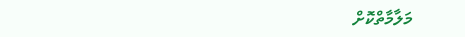މަލާމާތްކޮށް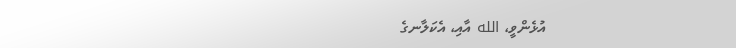އުޅެންވީ، الله އާއި، އެކަލާނގެ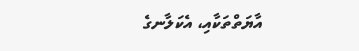އާޔަތްތަކާއި، އެކަލާނގެ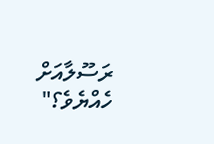ރަސޫލާއަށް ހެއްޔެވެ؟"